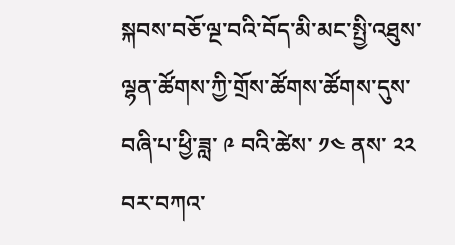སྐབས་བཅོ་ལྔ་བའི་བོད་མི་མང་སྤྱི་འཐུས་ལྷན་ཚོགས་ཀྱི་གྲོས་ཚོགས་ཚོགས་དུས་བཞི་པ་ཕྱི་ཟླ་ ༩ བའི་ཚེས་ ༡༤ ནས་ ༢༢ བར་བཀའ་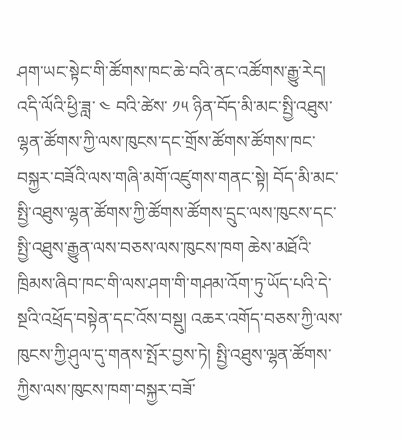ཤག་ཡང་སྟེང་གི་ཚོགས་ཁང་ཆེ་བའི་ནང་འཚོགས་རྒྱུ་རེད།
འདི་ལོའི་ཕྱི་ཟླ་ ༤ བའི་ཚེས་ ༡༥ ཉིན་བོད་མི་མང་སྤྱི་འཐུས་ལྷན་ཚོགས་ཀྱི་ལས་ཁུངས་དང་གྲོས་ཚོགས་ཚོགས་ཁང་བསྐྱར་བཟོའི་ལས་གཞི་མགོ་འཛུགས་གནང་སྟེ། བོད་མི་མང་སྤྱི་འཐུས་ལྷན་ཚོགས་ཀྱི་ཚོགས་ཚོགས་དྲུང་ལས་ཁུངས་དང་སྤྱི་འཐུས་རྒྱུན་ལས་བཅས་ལས་ཁུངས་ཁག ཆེས་མཐོའི་ཁྲིམས་ཞིབ་ཁང་གི་ལས་ཤག་གི་གཤམ་འོག་ཏུ་ཡོད་པའི་དེ་སྔའི་འཕྲོད་བསྟེན་དང་འོས་བསྡུ། འཆར་འགོད་བཅས་ཀྱི་ལས་ཁུངས་ཀྱི་ཤུལ་དུ་གནས་སྤོར་བྱས་ཏེ། སྤྱི་འཐུས་ལྷན་ཚོགས་ཀྱིས་ལས་ཁུངས་ཁག་བསྐྱར་བཟོ་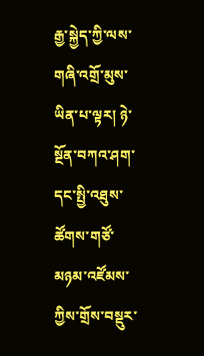རྒྱ་སྐྱེད་ཀྱི་ལས་གཞི་འགྲོ་མུས་ཡིན་པ་ལྟར། ཉེ་སྔོན་བཀའ་ཤག་དང་སྤྱི་འཐུས་ཚོགས་གཙོ་མཉམ་འཛོམས་ཀྱིས་གྲོས་བསྡུར་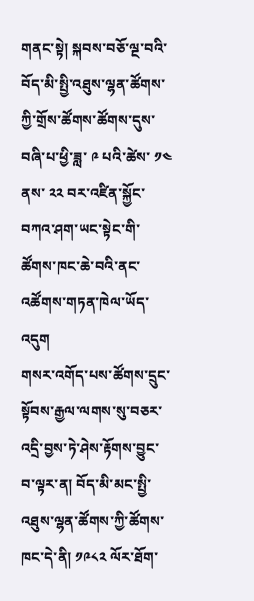གནང་སྟེ། སྐབས་བཅོ་ལྔ་བའི་བོད་མི་སྤྱི་འཐུས་ལྷན་ཚོགས་ཀྱི་གྲོས་ཚོགས་ཚོགས་དུས་བཞི་པ་ཕྱི་ཟླ་ ༩ པའི་ཚེས་ ༡༤ ནས་ ༢༢ བར་འཛིན་སྐྱོང་བཀའ་ཤག་ཡང་སྟེང་གི་ཚོགས་ཁང་ཆེ་བའི་ནང་འཚོགས་གཏན་ཁེལ་ཡོད་འདུག
གསར་འགོད་པས་ཚོགས་དྲུང་སྟོབས་རྒྱལ་ལགས་སུ་བཅར་འདྲི་བྱས་ཏེ་ཤེས་རྟོགས་བྱུང་བ་ལྟར་ན། བོད་མི་མང་སྤྱི་འཐུས་ལྷན་ཚོགས་ཀྱི་ཚོགས་ཁང་དེ་ནི། ༡༩༨༢ ལོར་ཐོག་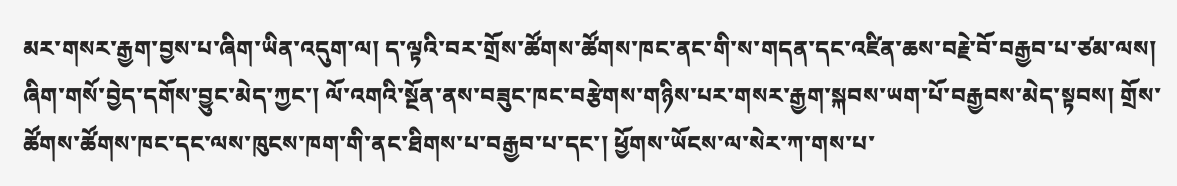མར་གསར་རྒྱག་བྱས་པ་ཞིག་ཡིན་འདུག་ལ། ད་ལྟའི་བར་གྲོས་ཚོགས་ཚོགས་ཁང་ནང་གི་ས་གདན་དང་འཛིན་ཆས་བརྗེ་བོ་བརྒྱབ་པ་ཙམ་ལས། ཞིག་གསོ་བྱེད་དགོས་བྱུང་མེད་ཀྱང་། ལོ་འགའི་སྔོན་ནས་བཟུང་ཁང་བརྩེགས་གཉིས་པར་གསར་རྒྱག་སྐབས་ཡག་པོ་བརྒྱབས་མེད་སྟབས། གྲོས་ཚོགས་ཚོགས་ཁང་དང་ལས་ཁུངས་ཁག་གི་ནང་ཐིགས་པ་བརྒྱབ་པ་དང་། ཕྱོགས་ཡོངས་ལ་སེར་ཀ་གས་པ་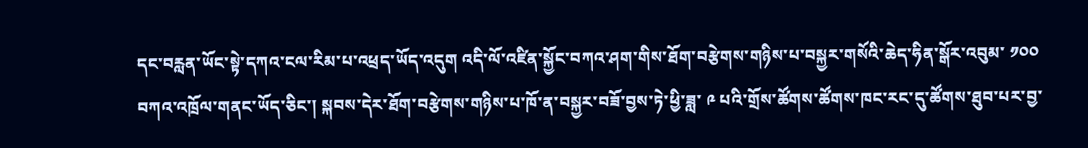དང་བརླན་ཡོང་སྟེ་དཀའ་ངལ་རིམ་པ་འཕྲད་ཡོད་འདུག འདི་ལོ་འཛིན་སྐྱོང་བཀའ་ཤག་གིས་ཐོག་བརྩེགས་གཉིས་པ་བསྐྱར་གསོའི་ཆེད་ཧིན་སྒོར་འབུམ་ ༡༠༠ བཀའ་འཁྲོལ་གནང་ཡོད་ཅིང་། སྐབས་དེར་ཐོག་བརྩེགས་གཉིས་པ་ཁོ་ན་བསྐྱར་བཟོ་བྱས་ཏེ་ཕྱི་ཟླ་ ༩ པའི་གྲོས་ཚོགས་ཚོགས་ཁང་རང་དུ་ཚོགས་ཐུབ་པར་བྱ་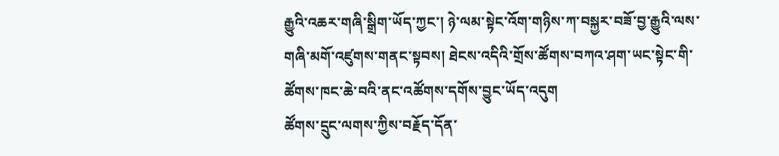རྒྱུའི་འཆར་གཞི་སྒྲིག་ཡོད་ཀྱང་། ཉེ་ལམ་སྟེང་འོག་གཉིས་ཀ་བསྐྱར་བཟོ་བྱ་རྒྱུའི་ལས་གཞི་མགོ་འཛུགས་གནང་སྟབས། ཐེངས་འདིའི་གྲོས་ཚོགས་བཀའ་ཤག་ཡང་སྟེང་གི་ཚོགས་ཁང་ཆེ་བའི་ནང་འཚོགས་དགོས་བྱུང་ཡོད་འདུག
ཚོགས་དྲུང་ལགས་ཀྱིས་བརྗོད་དོན་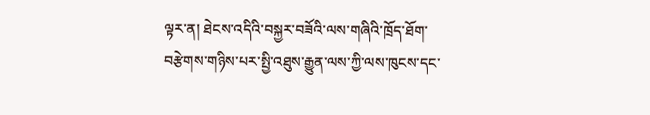ལྟར་ན། ཐེངས་འདིའི་བསྐྱར་བཟོའི་ལས་གཞིའི་ཁྲོད་ཐོག་བརྩེགས་གཉིས་པར་སྤྱི་འཐུས་རྒྱུན་ལས་ཀྱི་ལས་ཁུངས་དང་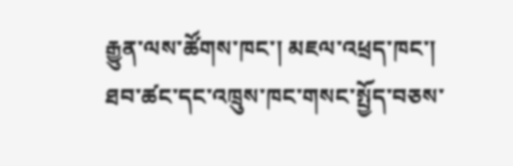རྒྱུན་ལས་ཚོགས་ཁང་། མཇལ་འཕྲད་ཁང་། ཐབ་ཚང་དང་འཁྲུས་ཁང་གསང་སྤྱོད་བཅས་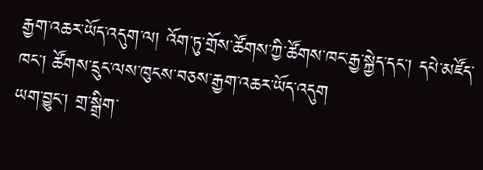རྒྱག་འཆར་ཡོད་འདུག་ལ། འོག་ཏུ་གྲོས་ཚོགས་ཀྱི་ཚོགས་ཁང་རྒྱ་སྐྱེད་དང་། དཔེ་མཛོད་ཁང་། ཚོགས་དྲུང་ལས་ཁུངས་བཅས་རྒྱག་འཆར་ཡོད་འདུག
ཡག་བྱུང་། གྲ་སྒྲིག་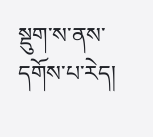སྡུག་ས་ནས་དགོས་པ་རེད།